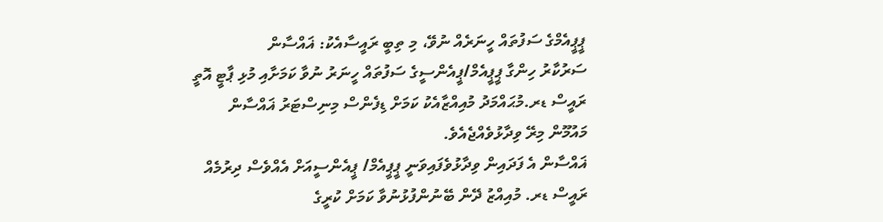ޕީޕީއެމްގެ ސަފުތައް ހީނަރެއް ނުވޭ، މި ތިބީ ރައީސާއެކު: ޣައްސާން
ސަރުކާރު ހިންގާ ޕީޕީއެމް/ޕީއެންސީގެ ސަފުތައް ހީނަރު ނުވާ ކަމަށާއި މުޅި ޕާޓީ އޮތީ ރައީސް ޑރ.މުޙައްމަދު މުއިއްޒާއެކު ކަމަށް ޑިފެންސް މިނިސްޓަރު ޣައްސާން މައުމޫން މިރޭ ވިދާޅުވެއްޖެއެވެ.
ޣައްސާން އެ ފަދައިން ވިދާޅުވެފައިވަނީ ޕީޕީއެމް/ ޕީއެންސީއަށް އެއްވެސް ދިރުމެއް ރައީސް ޑރ. މުއިއްޒު ދޭން ބޭނުންފުޅުނުވާ ކަމަށް ކުރީގެ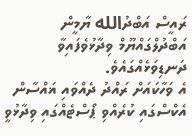ރައީސް އަބްދުالله ޔާމީން އަބްދުލްގައްޔޫމް ވިދާޅުވެފައިވާ ދަނޑިވަޅެއްގައެވެ.
އެ ވަހާކައަށް ރައްދު ދެއްވައި ޣައްސާން އެކްސްގައި ކުރެއްވި ޕޯސްޓެއްގައި ވިދާޅުވީ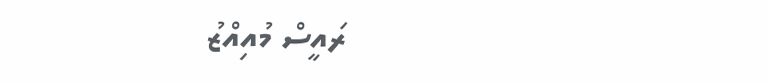ރައީސް މުއިއްޒު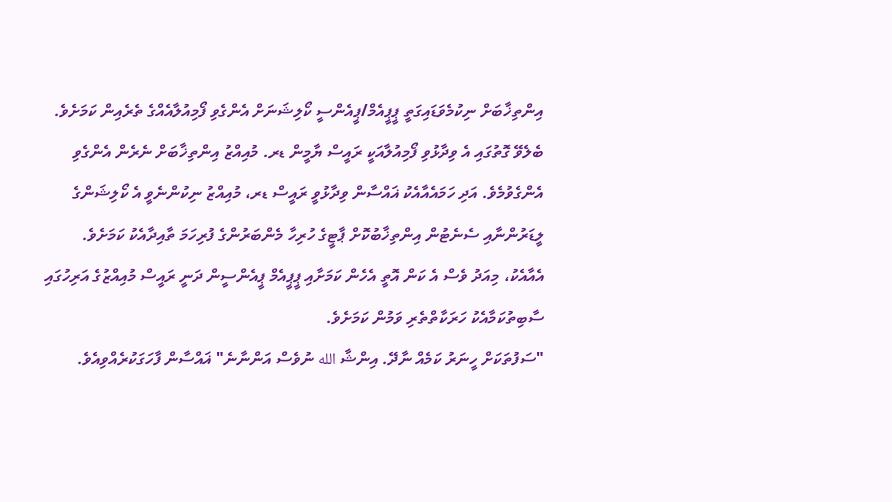އިންތިޚާބަށް ނިކުމެވަޑައިގަތީ ޕީޕީއެމް/ޕީއެންސީ ކޯލިޝަނަށް އެންގެވި ފޯމިއުލާއެއްގެ ތެރެއިން ކަމަށެވެ.
ބެލެވޭ ގޮތުގައި އެ ވިދާޅުވި ފޯމިއުލާއަކީ ރައީސް ޔާމީން ޑރ. މުއިއްޒު އިންތިޚާބަށް ނެރެން އެންގެވި އެންގެވުމެވެ. އަދި ހަމައެއާއެކު ޣައްސާން ވިދާޅުވީ ރައީސް ޑރ، މުއިއްޒު ނިކުންނެވީ އެ ކޯލިޝަންގެ ލީޑަރުންނާއި ސެނެޓުން އިންތިޚާބުކޮށް ޕާޓީގެ ހުރިހާ މެންބަރުންގެ ފުރިހަމަ ތާއިދާއެކު ކަމަށެވެ.
އެއާއެކު، މިއަދު ވެސް އެ ކަން އޮތީ އެހެން ކަމަށާއި ޕީޕީއެމް ޕީއެންސީން ދަނީ ރައީސް މުއިއްޒުގެ އަރިހުގައި ސާބިތުކަމާއެކު ހަރަކާތްތެރި ވަމުން ކަމަށެވެ.
"ސަފުތަކަށް ހީނަރު ކަމެއް ނާދޭ. އިންޝާ الله ނުވެސް އަންނާނެ" ޣައްސާން ފާހަގަކުރެއްވިއެވެ.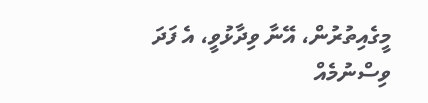މީގެއިތުރުން، އޭނާ ވިދާޅުވީ، އެ ފަދަ ވިސްނުމެއް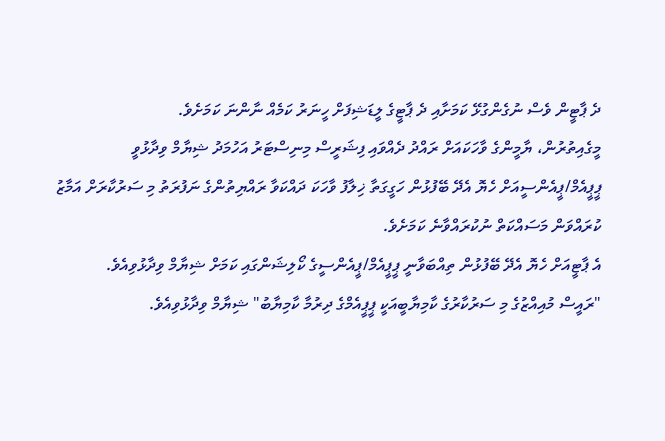ދެ ޕާޓީން ވެސް ނުގެންގުޅޭ ކަމަށާއި ދެ ޕާޓީގެ ލީޑަޝިފަށް ހީނަރު ކަމެއް ނާންނަ ކަމަށެވެ.
މީގެއިތުރުން، ޔާމީންގެ ވާހަކައަށް ރައްދު ދެއްވައި ފިޝަރީސް މިނިސްޓަރު އަހުމަދު ޝިޔާމް ވިދާޅުވީ ޕީޕީއެމް/ޕީއެންސީއަށް ހެޔޮ އެދޭ ބޭފުޅުން ހަގީގަތާ ޚިލާފު ވާހަކަ ދައްކަވާ ރައްޔިތުންގެ ނަފުރަތު މި ސަރުކާރަށް އަމާޒު ކުރައްވަން މަސައްކަތް ނުކުރައްވާނެ ކަމަށެވެ.
އެ ޕާޓީއަށް ހެޔޮ އެދޭ ބޭފުޅުން ތިއްބަވާނީ ޕީޕީއެމް/ޕީއެންސީގެ ކޯލިޝަންގައި ކަމަށް ޝިޔާމް ވިދާޅުވިއެވެ.
"ރައީސް މުއިއްޒުގެ މި ސަރުކާރުގެ ކާމިޔާބީއަކީ ޕީޕީއެމްގެ ދިރުމާ ކާމިޔާބު" ޝިޔާމް ވިދާޅުވިއެވެ.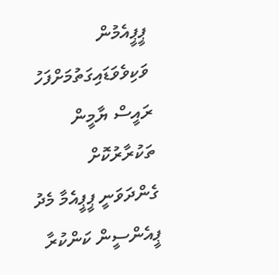ޕީޕީއެމުން ވަކިވެވަޑައިގަތުމަށްފަހު ރައީސް ޔާމީން ތަކުރާރުކޮށް ގެންދަވަނީ ޕީޕީއެމާ މެދު ޕީއެންސީން ކަންކުރާ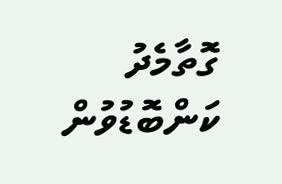ގޮތާމެދު ކަންބޮޑުވުން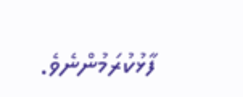ފާޅުކުރަމުންނެވެ.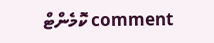comment ކޮމެންޓް